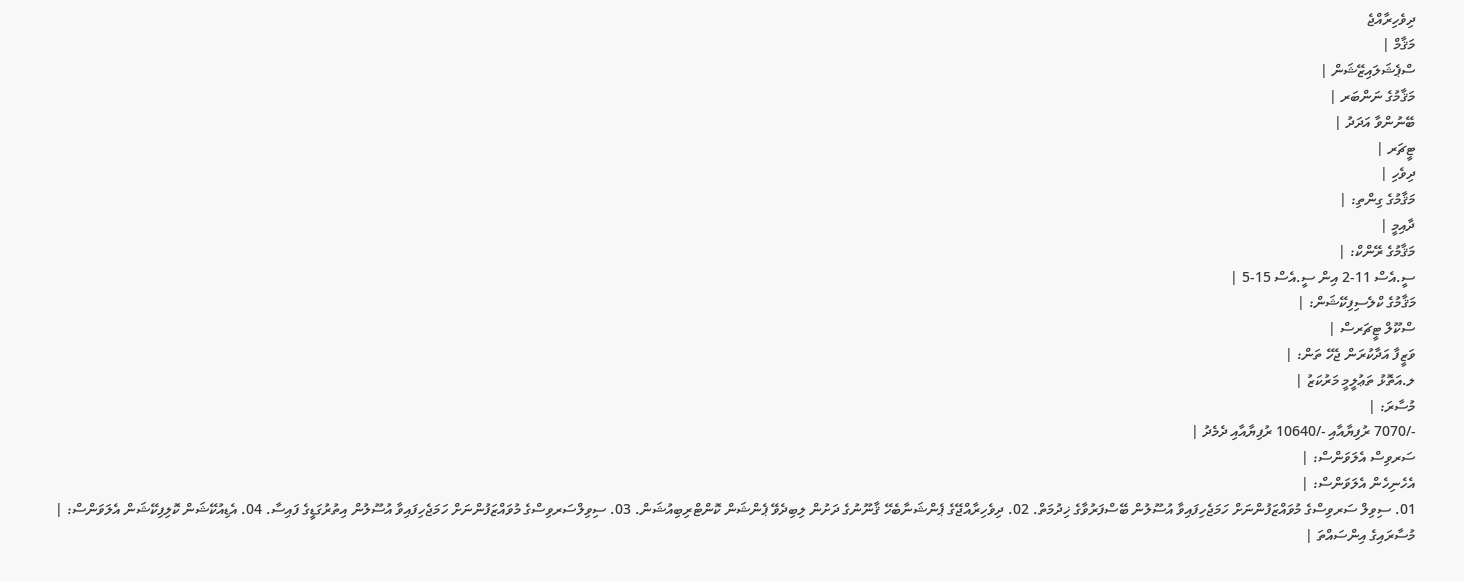ދިވެހިރާއްޖެ
މަޤާމް |
ސްޕެޝަލައިޒޭޝަން |
މަޤާމުގެ ނަންބަރ |
ބޭނުންވާ އަދަދު |
ޓީޗަރ |
ދިވެހި |
މަޤާމުގެ ގިންތި: |
ދާއިމީ |
މަޤާމުގެ ރޭންކް: |
ސީ.އެސް 11-2 އިން ސީ.އެސް 15-5 |
މަޤާމުގެ ކްލެސިފިކޭޝަން: |
ސްކޫލް ޓީޗަރސް |
ވަޒީފާ އަދާކުރަން ޖެހޭ ތަން: |
ލ.އަތޮޅު ތަޢުލީމީ މަރުކަޒު |
މުސާރަ: |
-/7070 ރުފިޔާއާއި -/10640 ރުފިޔާއާއި ދެމެދު |
ސަރވިސް އެލަވަންސް: |
އެހެނިހެން އެލަވަންސް: |
01. ސިވިލް ސަރވިސްގެ މުވައްޒަފުންނަށް ހަމަޖެހިފައިވާ އުސޫލުން ބޭސްފަރުވާގެ ޚިދުމަތް. 02. ދިވެހިރާއްޖޭގެ ޕެންޝަނާބެހޭ ޤާނޫނުގެ ދަށުން ލިބިދެވޭ ޕެންޝަން ކޮންޓްރިބިއުޝަން. 03. ސިވިލްސަރވިސްގެ މުވައްޒަފުންނަށް ހަމަޖެހިފައިވާ އުސޫލުން އިތުރުގަޑީގެ ފައިސާ. 04. އެޑިއުކޭޝަން ކޮލިފިކޭޝަން އެލަވަންސް: |
މުސާރައިގެ އިންސައްތަ |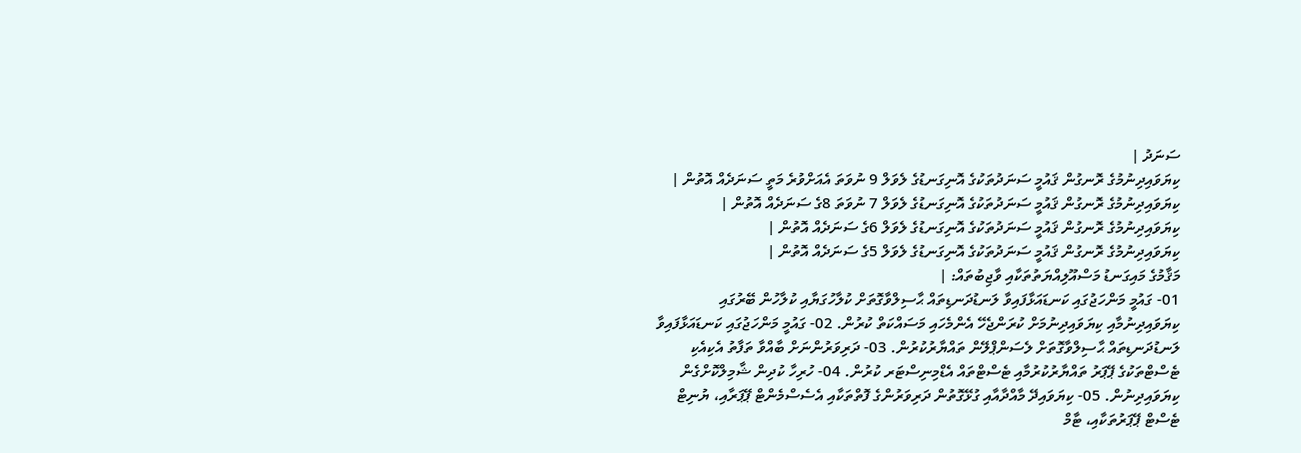ސަނަދު |
ކިޔަވައިދިނުމުގެ ރޮނގުން ޤައުމީ ސަނަދުތަކުގެ އޮނިގަނޑުގެ ލެވަލް 9 ނުވަތަ އެއަށްވުރެ މަތީ ސަނަދެއް އޮތުން |
ކިޔަވައިދިނުމުގެ ރޮނގުން ޤައުމީ ސަނަދުތަކުގެ އޮނިގަނޑުގެ ލެވަލް 7 ނުވަތަ 8ގެ ސަނަދެއް އޮތުން |
ކިޔަވައިދިނުމުގެ ރޮނގުން ޤައުމީ ސަނަދުތަކުގެ އޮނިގަނޑުގެ ލެވަލް 6ގެ ސަނަދެއް އޮތުން |
ކިޔަވައިދިނުމުގެ ރޮނގުން ޤައުމީ ސަނަދުތަކުގެ އޮނިގަނޑުގެ ލެވަލް 5ގެ ސަނަދެއް އޮތުން |
މަޤާމުގެ މައިގަނޑު މަސްއޫލިއްޔަތުތަކާއި ވާޖިބުތައް: |
01- ގައުމީ މަންހަޖުގައި ކަނޑައަޅާފައިވާ ލަނޑުދަނޑިތައް ޙާސިލްވާގޮތަށް ކުލާހުގަޔާއި ކުލާހުން ބޭރުގައި ކިޔަވައިދިނުމާއި ކިޔަވައިދިނުމަށް ކުރަންޖެހޭ އެންމެހައި މަސައްކަތް ކުރުން. 02- ގައުމީ މަންހަޖުގައި ކަނޑައަޅާފައިވާ ލަނޑުދަނޑިތައް ޙާސިލްވާގޮތަށް ލެސަންޕްލޭން ތައްޔާރުކުރުން. 03- ދަރިވަރުންނަށް ބާއްވާ ތަފާތު އެކިއެކި ޓެސްޓްތަކުގެ ޕޭޕަރު ތައްޔާރުކުރުމާއި ޓެސްޓްތައް އެޑްމިނިސްޓަރ ކުރުން. 04- ހުރިހާ ކުދިން ޝާމިލްކޮށްގެން ކިޔަވައިދިނުން. 05- ކިޔަވައިދޭ މާއްދާއާއި ގުޅޭގޮތުން ދަރިވަރުންގެ ފޮތްތަކާއި އެސެސްމެންޓް ޕޭޕަރާއި، ޔުނިޓް ޓެސްޓް ޕޭޕަރުތަކާއި، ޓާމް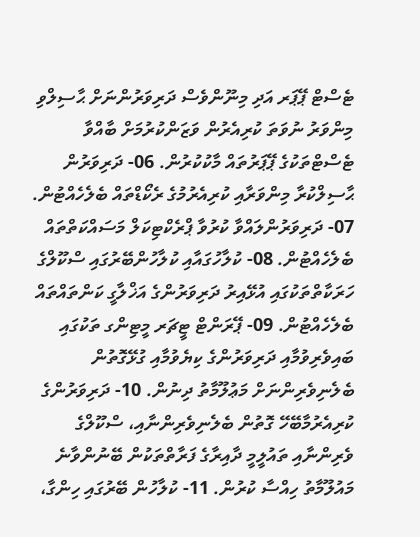ޓެސްޓް ޕޭޕަރ އަދި މިނޫންވެސް ދަރިވަރުންނަށް ޙާސިލްވި މިންވަރު ނުވަތަ ކުރިއެރުން ވަޒަންކުރުމަށް ބާއްވާ ޓެސްޓްތަކުގެ ޕޭޕަރުތައް މާކުކުރުން. 06- ދަރިވަރުން ޙާސިލްކުރާ މިންވަރާއި ކުރިއެރުމުގެ ރެކޯޑްތައް ބެލެހެއްޓުން. 07- ދަރިވަރުންލައްވާ ކުރުވާ ޕްރެކްޓިކަލް މަސައްކަތްތައް ބެލެހެއްޓުން. 08- ކުލާހުގައާއި ކުލާހުންބޭރުގައި ސްކޫލްގެ ހަރަކާތްތަކުގައި އުޅޭއިރު ދަރިވަރުންގެ އަޚްލާގީ ކަންތައްތައް ބެލެހެއްޓުން. 09- ޕޭރަންޓް ޓީޗަރ މީޓިންގ ތަކުގައި ބައިވެރިވުމާއި ދަރިވަރުންގެ ކިޔެވުމާއި ގުޅޭގޮތުން ބެލެނިވެރިންނަށް މަޢުލޫމާތު ދިނުން. 10- ދަރިވަރުންގެ ކުރިއެރުމާބޭހޭ ގޮތުން ބެލެނިވެރިންނާއި، ސްކޫލްގެ ވެރިންނާއި ތައުލީމީ ދާއިރާގެ ފަރާތްތަކުން ބޭނުންވާނެ މައުލޫމާތު ހިއްސާ ކުރުން. 11- ކުލާހުން ބޭރުގައި ހިންގާ،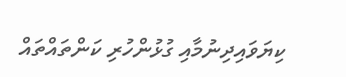ކިޔަވައިދިނުމާއި ގުޅުންހުރި ކަންތައްތައް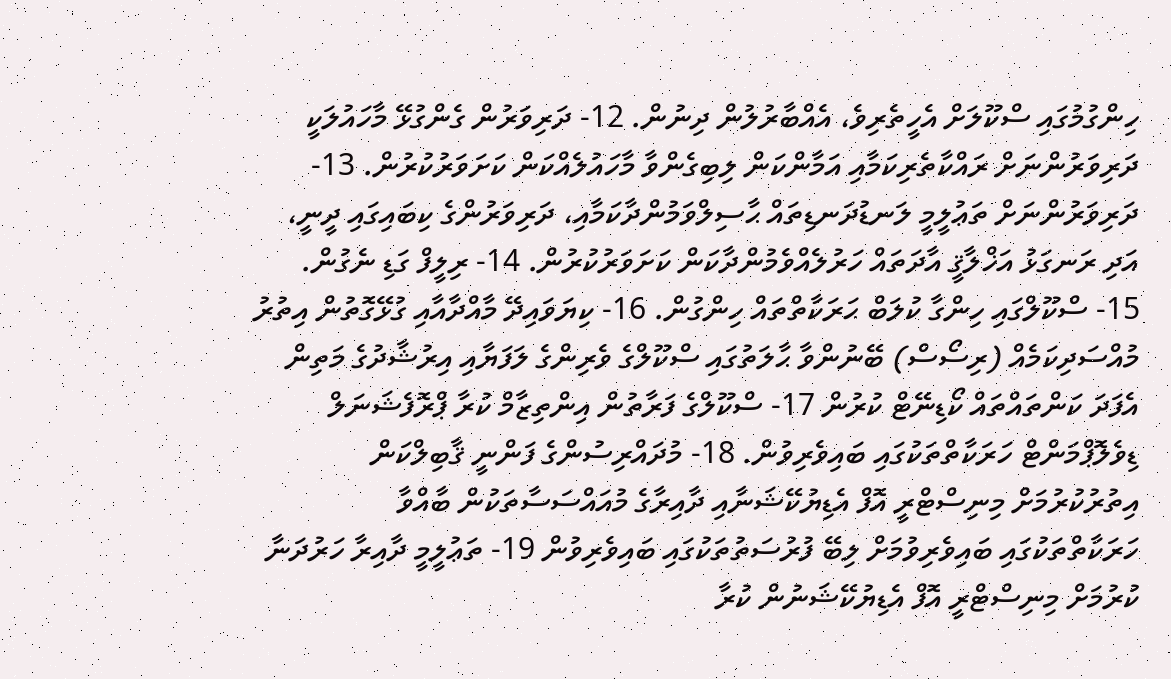ހިންގުމުގައި ސްކޫލަށް އެހީތެރިވެ، އެއްބާރުލުން ދިނުން. 12- ދަރިވަރުން ގެންގުޅޭ މާހައުލަކީ ދަރިވަރުންނަށް ރައްކާތެރިކަމާއި އަމާންކަން ލިބިގެންވާ މާހައުލެއްކަން ކަށަވަރުކުރުން. 13- ދަރިވަރުންނަށް ތަޢުލީމީ ލަނޑުދަނޑިތައް ޙާސިލްވަމުންދާކަމާއި، ދަރިވަރުންގެ ކިބައިގައި ދީނީ، އަދި ރަނގަޅު އަޚްލާޤީ އާދަތައް ހަރުލެއްވެމުންދާކަން ކަށަވަރުކުރުން. 14- ރިލީފް ގަޑި ނެގުން. 15- ސްކޫލްގައި ހިންގާ ކުލަބް ޙަރަކާތްތައް ހިންގުން. 16- ކިޔަވައިދޭ މާއްދާއާއި ގުޅޭގޮތުން އިތުރު މުއްސަދިކަމެއް (ރިސޯސް) ބޭނުންވާ ޙާލަތުގައި ސްކޫލްގެ ވެރިންގެ ލަފަޔާއި އިރުޝާދުގެ މަތިން އެފަދަ ކަންތައްތައް ކޯޑިނޭޓް ކުރުން 17- ސްކޫލްގެ ފަރާތުން އިންތިޒާމް ކުރާ ޕްރޮފެޝަނަލް ޑިވެލޮޕްމަންޓް ހަރަކާތްތަކުގައި ބައިވެރިވުން. 18- މުދައްރިސުންގެ ފަންނީ ޤާބިލްކަން އިތުރުކުރުމަށް މިނިސްޓްރީ އޮފް އެޑިޔުކޭޝަނާއި ދާއިރާގެ މުއައްސަސާތަކުން ބާއްވާ ހަރަކާތްތަކުގައި ބައިވެރިވުމަށް ލިބޭ ފުރުސަތުތަކުގައި ބައިވެރިވުން 19- ތަޢުލީމީ ދާއިރާ ހަރުދަނާ ކުރުމަށް މިނިސްޓްރީ އޮފް އެޑިޔުކޭޝަނުން ކުރާ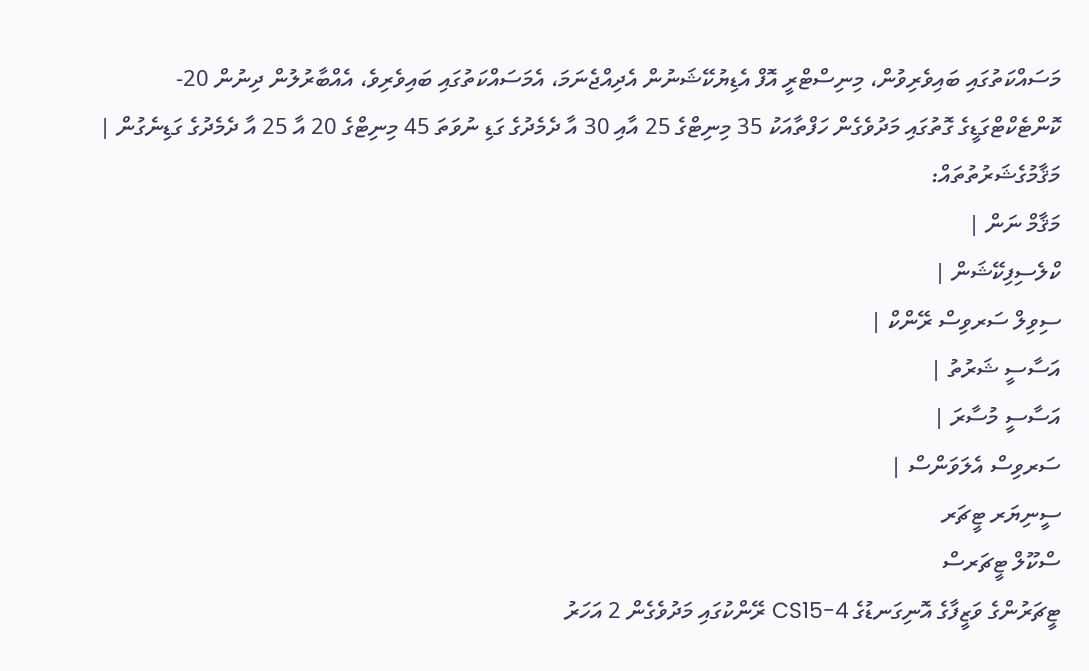މަސައްކަތުގައި ބައިވެރިވުން، މިނިސްޓްރީ އޮފް އެޑިޔުކޭޝަނުން އެދިއްޖެނަމަ، އެމަސައްކަތުގައި ބައިވެރިވެ، އެއްބާރުލުން ދިނުން 20- ކޮންޓެކްޓްގަޑީގެ ގޮތުގައި މަދުވެގެން ހަފްތާއަކު 35 މިނިޓްގެ 25 އާއި 30 އާ ދެމެދުގެ ގަޑި ނުވަތަ 45 މިނިޓްގެ 20 އާ 25 އާ ދެމެދުގެ ގަޑިނެގުން |
މަޤާމުގެޝަރުތުތައް:
މަޤާމް ނަން |
ކްލެސިފިކޭޝަން |
ސިވިލް ސަރވިސް ރޭންކް |
އަސާސީ ޝަރުތު |
އަސާސީ މުސާރަ |
ސަރވިސް އެލަވަންސް |
ސީނިޔަރ ޓީޗަރ
ސްކޫލް ޓީޗަރސް
ޓީޗަރުންގެ ވަޒީފާގެ އޮނިގަނޑުގެ CS15-4 ރޭންކުގައި މަދުވެގެން 2 އަހަރު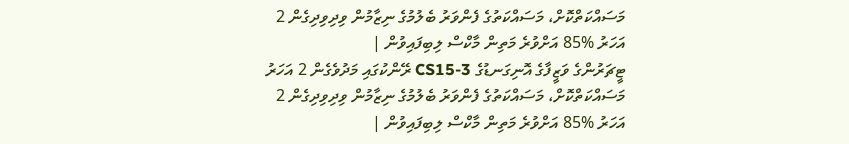މަސައްކަތްކޮށް، މަސައްކަތުގެ ފެންވަރު ބެލުމުގެ ނިޒާމުން ވިދިވިދިގެން 2 އަހަރު %85 އަށްވުރެ މަތިން މާކްސް ލިބިފައިވުން |
ޓީޗަރުންގެ ވަޒީފާގެ އޮނިގަނޑުގެ CS15-3 ރޭންކުގައި މަދުވެގެން 2 އަހަރު މަސައްކަތްކޮށް، މަސައްކަތުގެ ފެންވަރު ބެލުމުގެ ނިޒާމުން ވިދިވިދިގެން 2 އަހަރު %85 އަށްވުރެ މަތިން މާކްސް ލިބިފައިވުން |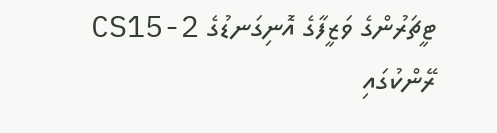ޓީޗަރުންގެ ވަޒީފާގެ އޮނިގަނޑުގެ CS15-2 ރޭންކުގައި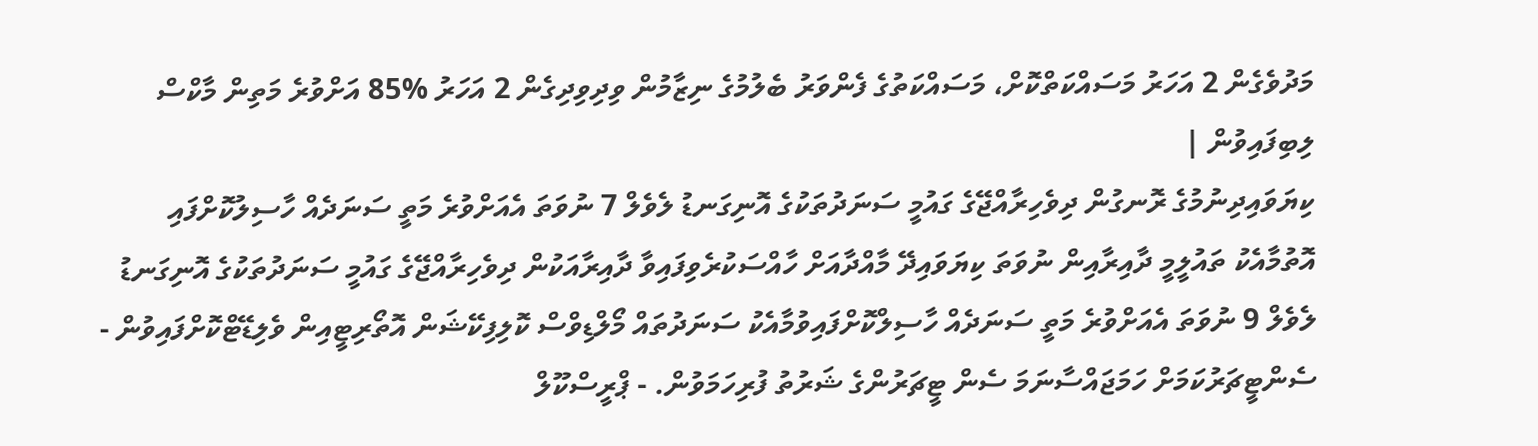މަދުވެގެން 2 އަހަރު މަސައްކަތްކޮށް، މަސައްކަތުގެ ފެންވަރު ބެލުމުގެ ނިޒާމުން ވިދިވިދިގެން 2 އަހަރު %85 އަށްވުރެ މަތިން މާކްސް ލިބިފައިވުން |
ކިޔަވައިދިނުމުގެ ރޮނގުން ދިވެހިރާއްޖޭގެ ގައުމީ ސަނަދުތަކުގެ އޮނިގަނޑު ލެވެލް 7 ނުވަތަ އެއަށްވުރެ މަތީ ސަނަދެއް ހާސިލުކޮށްފައި އޮތުމާއެކު ތައުލީމީ ދާއިރާއިން ނުވަތަ ކިޔަވައިދޭ މާއްދާއަށް ހާއްސަކުރެވިފައިވާ ދާއިރާއަކުން ދިވެހިރާއްޖޭގެ ގައުމީ ސަނަދުތަކުގެ އޮނިގަނޑު ލެވެލް 9 ނުވަތަ އެއަށްވުރެ މަތީ ސަނަދެއް ހާސިލްކޮށްފައިވުމާއެކު ސަނަދުތައް މޯލްޑިވްސް ކޮލިފިކޭޝަން އޮތޯރިޓީއިން ވެލިޑޭޓްކޮށްފައިވުން - ސެންޓީޗަރުކަމަށް ހަމަޖައްސާނަމަ ސެން ޓީޗަރުންގެ ޝަރުތު ފުރިހަމަވުން. - ޕްރީސްކޫލް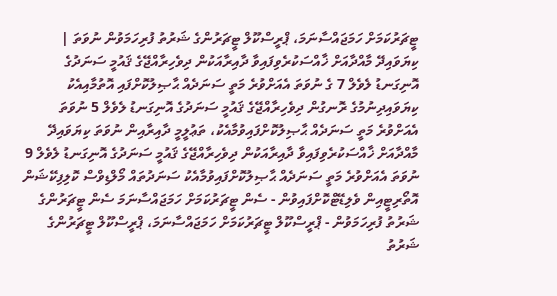ޓީޗަރުކަމަށް ހަމަޖައްސާނަމަ، ޕްރީސްކޫލް ޓީޗަރުންގެ ޝަރުތު ފުރިހަމަވުން ނުވަތަ |
ކިޔަވައިދޭ މާއްދާއަށް ޚާއްސަކުރެވިފައިވާ ދާއިރާއަކުން ދިވެހިރާއްޖޭގެ ޤައުމީ ސަނަދުގެ އޮނިގަނޑު ލެވެލް 7 ގެ ނުވަތަ އެއަށްވުރެ މަތީ ސަނަދެއް ޙާޞިލުކޮށްފައި އޮތުމާއިއެކު ކިޔަވައިދިނުމުގެ ރޮނގުން ދިވެހިރާއްޖޭގެ ޤައުމީ ސަނަދުގެ އޮނިގަނޑު ލެވެލް 5 ނުވަތަ އެއަށްވުރެ މަތީ ސަނަދެއް ޙާޞިލުކޮށްފައިވުމާއެކު، ތަޢުލީމީ ދާއިރާއިން ނުވަތަ ކިޔަވައިދޭ މާއްދާއަށް ޚާއްސަކުރެވިފައިވާ ދާއިރާއަކުން ދިވެހިރާއްޖޭގެ ޤައުމީ ސަނަދުގެ އޮނިގަނޑު ލެވެލް 9 ނުވަތަ އެއަށްވުރެ މަތީ ސަނަދެއް ޙާޞިލުކޮށްފައިވުމާއެކު ސަނަދުތައް މޯލްޑިވްސް ކޮލިފިކޭޝަން އޮތޯރިޓީއިން ވެލިޑޭޓްކޮށްފައިވުން - ސެން ޓީޗަރުކަމަށް ހަމަޖައްސާނަމަ ސެން ޓީޗަރުންގެ ޝަރުތު ފުރިހަމަވުން - ޕްރީސްކޫލް ޓީޗަރުކަމަށް ހަމަޖައްސާނަމަ، ޕްރީސްކޫލް ޓީޗަރުންގެ ޝަރުތު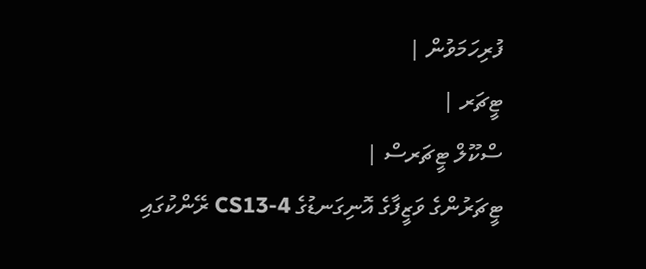ފުރިހަމަވުން |
ޓީޗަރ |
ސްކޫލް ޓީޗަރސް |
ޓީޗަރުންގެ ވަޒީފާގެ އޮނިގަނޑުގެ CS13-4 ރޭންކުގައި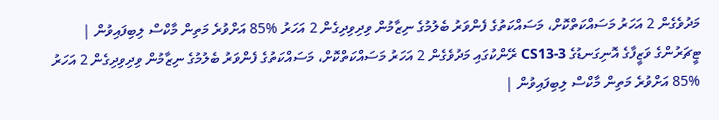މަދުވެގެން 2 އަހަރު މަސައްކަތްކޮށް، މަސައްކަތުގެ ފެންވަރު ބެލުމުގެ ނިޒާމުން ވިދިވިދިގެން 2 އަހަރު %85 އަށްވުރެ މަތިން މާކްސް ލިބިފައިވުން |
ޓީޗަރުންގެ ވަޒީފާގެ އޮނިގަނޑުގެ CS13-3 ރޭންކުގައި މަދުވެގެން 2 އަހަރު މަސައްކަތްކޮށް، މަސައްކަތުގެ ފެންވަރު ބެލުމުގެ ނިޒާމުން ވިދިވިދިގެން 2 އަހަރު %85 އަށްވުރެ މަތިން މާކްސް ލިބިފައިވުން |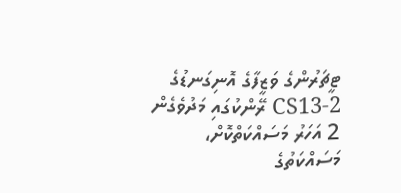ޓީޗަރުންގެ ވަޒީފާގެ އޮނިގަނޑުގެ CS13-2 ރޭންކުގައި މަދުވެގެން 2 އަހަރު މަސައްކަތްކޮށް، މަސައްކަތުގެ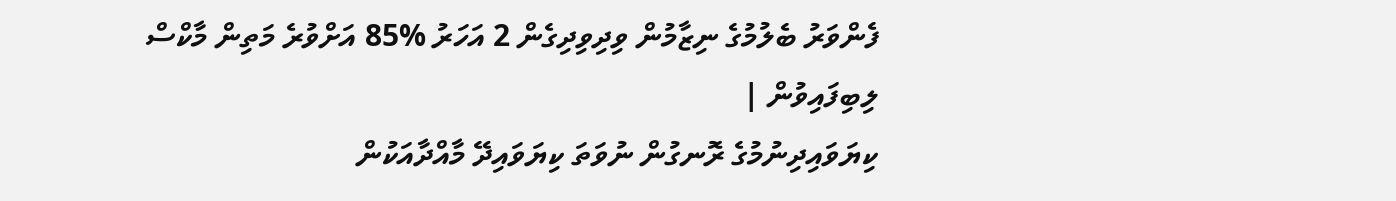ފެންވަރު ބެލުމުގެ ނިޒާމުން ވިދިވިދިގެން 2 އަހަރު %85 އަށްވުރެ މަތިން މާކްސް ލިބިފައިވުން |
ކިޔަވައިދިނުމުގެ ރޮނގުން ނުވަތަ ކިޔަވައިދޭ މާއްދާއަކުން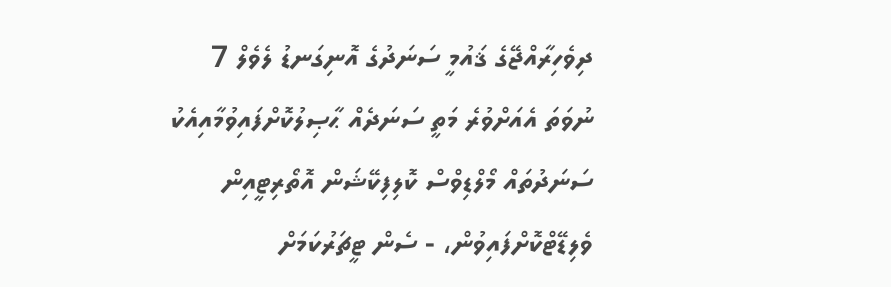ދިވެހިރާއްޖޭގެ ޤައުމީ ސަނަދުގެ އޮނިގަނޑު ލެވެލް 7 ނުވަތަ އެއަށްވުރެ މަތީ ސަނަދެއް ޙާޞިލުކޮށްފައިވުމާއިއެކު ސަނަދުތައް މޯލްޑިވްސް ކޮލިފިކޭޝަން އޮތޯރިޓީއިން ވެލިޑޭޓްކޮށްފައިވުން، - ސެން ޓީޗަރުކަމަށް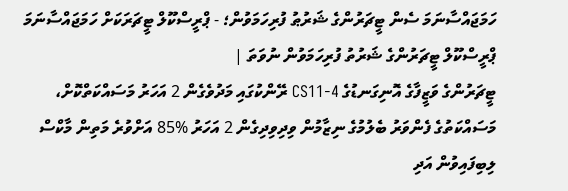ހަމަޖައްސާނަމަ ސެން ޓީޗަރުންގެ ޝަރުޠު ފުރިހަމަވުން؛ - ޕްރީސްކޫލް ޓީޗަރަކަށް ހަމަޖައްސާނަމަ ޕްރީސްކޫލް ޓީޗަރުންގެ ޝަރުތު ފުރިހަމަވުން ނުވަތަ |
ޓީޗަރުންގެ ވަޒީފާގެ އޮނިގަނޑުގެ CS11-4 ރޭންކުގައި މަދުވެގެން 2 އަހަރު މަސައްކަތްކޮށް، މަސައްކަތުގެ ފެންވަރު ބެލުމުގެ ނިޒާމުން ވިދިވިދިގެން 2 އަހަރު %85 އަށްވުރެ މަތިން މާކްސް ލިބިފައިވުން އަދި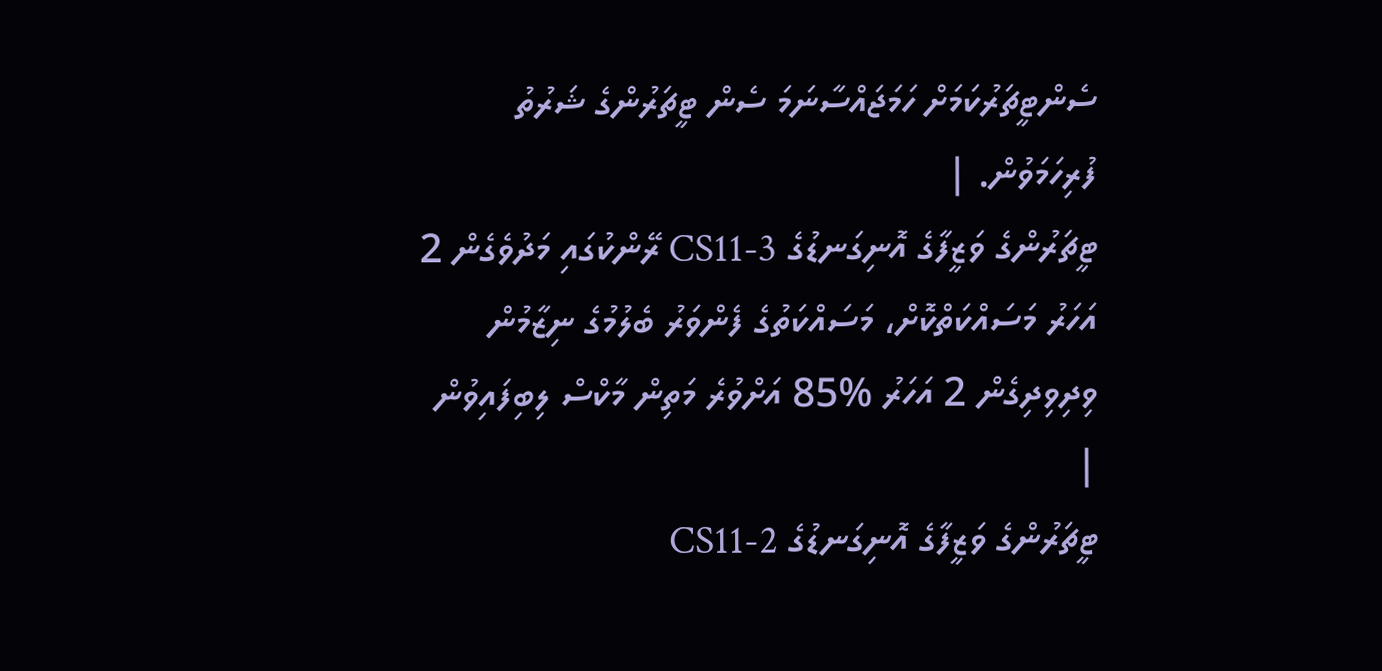ސެންޓީޗަރުކަމަށް ހަމަޖައްސާނަމަ ސެން ޓީޗަރުންގެ ޝަރުތު ފުރިހަމަވުން. |
ޓީޗަރުންގެ ވަޒީފާގެ އޮނިގަނޑުގެ CS11-3 ރޭންކުގައި މަދުވެގެން 2 އަހަރު މަސައްކަތްކޮށް، މަސައްކަތުގެ ފެންވަރު ބެލުމުގެ ނިޒާމުން ވިދިވިދިގެން 2 އަހަރު %85 އަށްވުރެ މަތިން މާކްސް ލިބިފައިވުން |
ޓީޗަރުންގެ ވަޒީފާގެ އޮނިގަނޑުގެ CS11-2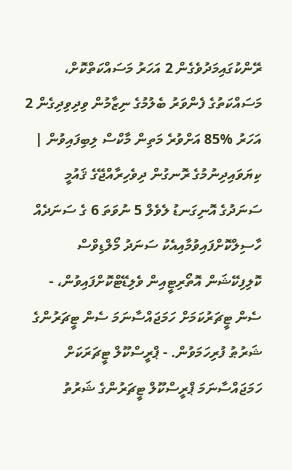ރޭންކުގައިމަދުވެގެން 2 އަހަރު މަސައްކަތްކޮށް، މަސައްކަތުގެ ފެންވަރު ބެލުމުގެ ނިޒާމުން ވިދިވިދިގެން 2 އަހަރު %85 އަށްވުރެ މަތިން މާކްސް ލިބިފައިވުން |
ކިޔަވައިދިނުމުގެ ރޮނގުން ދިވެހިރާއްޖޭގެ ޤައުމީ ސަނަދުގެ އޮނިގަނޑު ލެވެލް 5 ނުވަތަ 6 ގެ ސަނަދެއް ހާސިލްކޮށްފައިވުމާއިއެކު ސަނަދު މޯލްޑިވްސް ކޮލިފިކޭޝަން އޮތޯރިޓީއިން ވެލިޑޭޓްކޮށްފައިވުން، - ސެން ޓީޗަރުކަމަށް ހަމަޖައްސާނަމަ ސެން ޓީޗަރުންގެ ޝަރުޠު ފުރިހަމަވުން. - ޕްރީސްކޫލް ޓީޗަރަކަށް ހަމަޖައްސާނަމަ ޕްރީސްކޫލް ޓީޗަރުންގެ ޝަރުތު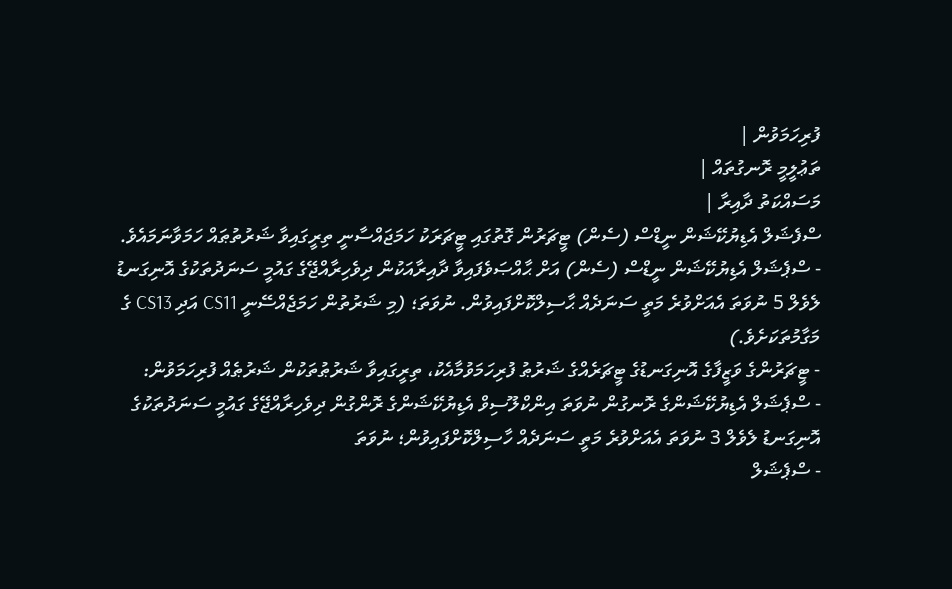ފުރިހަމަވުން |
ތަޢުލީމީ ރޮނގުތައް |
މަސައްކަތު ދާއިރާ |
ސްފެޝަލް އެޑިޔުކޭޝަން ނީޑްސް (ސެން) ޓީޗަރުން ގޮތުގައި ޓީޗަރަކު ހަމަޖައްސާނީ ތިރީގައިވާ ޝަރުތުޠައް ހަމަވާނަމައެވެ.
- ސްޕެޝަލް އެޑިޔުކޭޝަން ނީޑްސް (ސެން) އަށް ޙާއްޞަވެފައިވާ ދާއިރާއަކުން ދިވެހިރާއްޖޭގެ ގައުމީ ސަނަދުތަކުގެ އޮނިގަނޑު ލެވެލް 5 ނުވަތަ އެއަށްވުރެ މަތީ ސަނަދެއް ޙާސިލްކޮށްފައިވުން. ނުވަތަ؛ (މި ޝަރުތުން ހަމަޖެއްސޭނީ CS11 އަދި CS13 ގެ މަގާމުތަކަށެވެ.)
- ޓީޗަރުންގެ ވަޒީފާގެ އޮނިގަނޑުގެ ޓީޗަރެއްގެ ޝަރުޠު ފުރިހަމަވުމާއެކު، ތިރީގައިވާ ޝަރުޠުތަކުން ޝަރުޠެއް ފުރިހަމަވުން:
- ސްޕެޝަލް އެޑިޔުކޭޝަންގެ ރޮނގުން ނުވަތަ އިންކްލޫސިވް އެޑިޔުކޭޝަންގެ ރޮންގުން ދިވެހިރާއްޖޭގެ ގައުމީ ސަނަދުތަކުގެ އޮނިގަނޑު ލެވެލް 3 ނުވަތަ އެއަށްވުރެ މަތީ ސަނަދެއް ހާސިލްކޮށްފައިވުން؛ ނުވަތަ
- ސްޕެޝަލް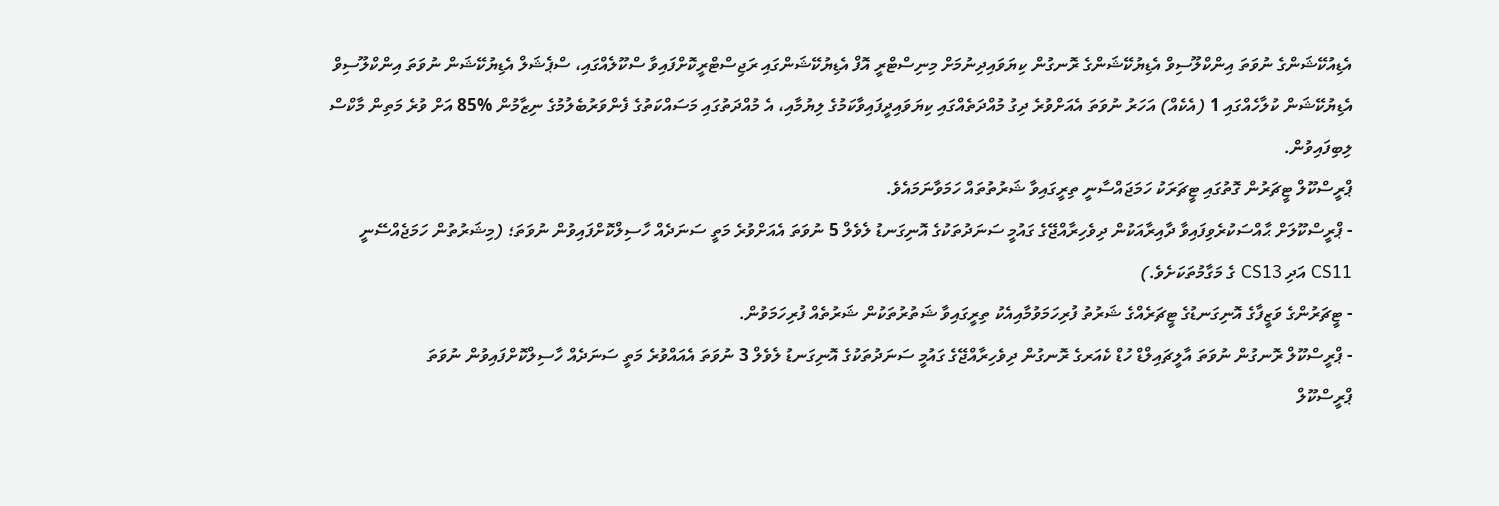އެޑިއުކޭޝަންގެ ނުވަތަ އިންކްލޫސިވް އެޑިޔުކޭޝަންގެ ރޮނގުން ކިޔަވައިދިނުމަށް މިނިސްޓްރީ އޮފް އެޑިޔުކޭޝަންގައި ރަޖިސްޓްރީކޮށްފައިވާ ސްކޫލެއްގައި، ސްޕެޝަލް އެޑިޔުކޭޝަން ނުވަތަ އިންކްލޫސިވް އެޑިޔުކޭޝަން ކުލާހެއްގައި 1 (އެކެއް) އަހަރު ނުވަތަ އެއަށްވުރެ ދިގު މުއްދަތެއްގައި ކިޔަވައިދީފައިވާކަމުގެ ލިޔުމާއި، އެ މުއްދަތުގައި މަސައްކަތުގެ ފެންވަރުބެލުމުގެ ނިޒާމުން %85 އަށް ވުރެ މަތިން މާކްސް ލިބިފައިވުން.
ޕްރީސްކޫލް ޓީޗަރުން ގޮތުގައި ޓީޗަރަކު ހަމަޖައްސާނީ ތިރީގައިވާ ޝަރުތުތައް ހަމަވާނަމައެވެ.
- ޕްރީސްކޫލަށް ޙާއްސަކުރެވިފައިވާ ދާއިރާއަކުން ދިވެހިރާއްޖޭގެ ގައުމީ ސަނަދުތަކުގެ އޮނިގަނޑު ލެވެލް 5 ނުވަތަ އެއަށްވުރެ މަތީ ސަނަދެއް ހާސިލްކޮށްފައިވުން ނުވަތަ؛ (މިޝަރުތުން ހަމަޖެއްސޭނީ CS11 އަދި CS13 ގެ މަގާމުތަކަށެވެ.)
- ޓީޗަރުންގެ ވަޒީފާގެ އޮނިގަނޑުގެ ޓީޗަރެއްގެ ޝަރުތު ފުރިހަމަވުމާއިއެކު ތިރީގައިވާ ޝަތުރުތަކުން ޝަރުތެއް ފުރިހަމަވުން.
- ޕްރީސްކޫލް ރޮނގުން ނުވަތަ އާލީޗައިލްޑް ހުޑް ކެއަރގެ ރޮނގުން ދިވެހިރާއްޖޭގެ ގައުމީ ސަނަދުތަކުގެ އޮނިގަނޑު ލެވެލް 3 ނުވަތަ އެއައްވުރެ މަތީ ސަނަދެއް ހާސިލްކޮށްފައިވުން ނުވަތަ
ޕްރީސްކޫލް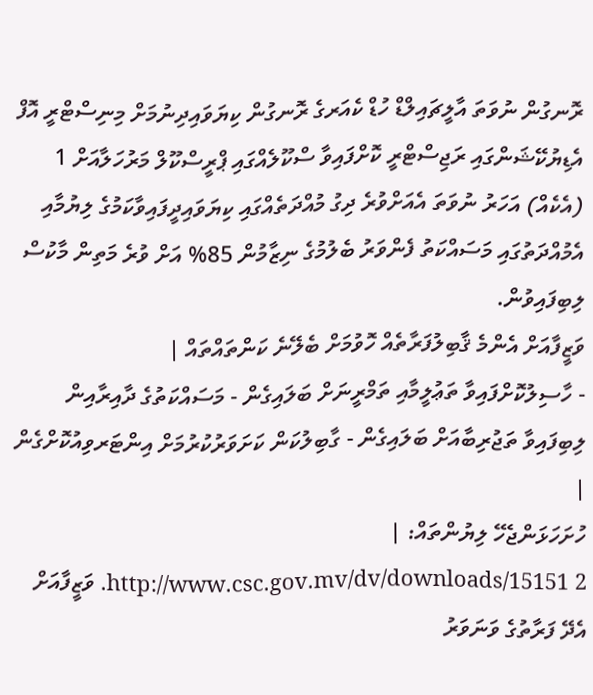ރޮނގުން ނުވަތަ އާލީޗައިލްޑް ހުޑް ކެއަރގެ ރޮނގުން ކިޔަވައިދިނުމަށް މިނިސްޓްރީ އޮފް އެޑިޔުކޭޝަންގައި ރަޖިސްޓްރީ ކޮށްފައިވާ ސްކޫލެއްގައި ޕްރީސްކޫލް މަރުހަލާއަށް 1 (އެކެއް) އަހަރު ނުވަތަ އެއަށްވުރެ ދިގު މުއްދަތެއްގައި ކިޔަވައިދީފައިވާކަމުގެ ލިޔުމާއި އެމުއްދަތުގައި މަސައްކަތު ފެންވަރު ބެލުމުގެ ނިޒާމުން 85% އަށް ވުރެ މަތިން މާކުސް ލިބިފައިވުން.
ވަޒީފާއަށް އެންމެ ޤާބިލުފަރާތެއް ހޮވުމަށް ބެލޭނެ ކަންތައްތައް |
- ހާސިލުކޮށްފައިވާ ތަޢުލީމާއި ތަމްރީނަށް ބަލައިގެން - މަސައްކަތުގެ ދާއިރާއިން ލިބިފައިވާ ތަޖުރިބާއަށް ބަލައިގެން - ގާބިލުކަން ކަށަވަރުކުރުމަށް އިންޓަރވިއުކޮށްގެން |
ހުށަހަޅަންޖެހޭ ލިޔުންތައް: |
http://www.csc.gov.mv/dv/downloads/15151 2. ވަޒީފާއަށް އެދޭ ފަރާތުގެ ވަނަވަރު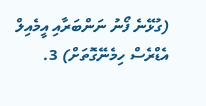(ގުޅޭނެ ފޯނު ނަންބަރާއި އީމެއިލް އެޑްރެސް ހިމެނޭގޮތަށް) 3.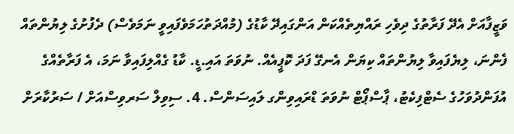ވަޒީފާއަށް އެދޭ ފަރާތުގެ ދިވެހި ރައްޔިތެއްކަން އަންގައިދޭ ކާޑުގެ (މުއްދަތުހަމަވެފައިވީ ނަމަވެސް) ދެފުށުގެ ލިޔުންތައް ފެންނަ، ލިޔެފައިވާ ލިޔުންތައް ކިޔަން އެނގޭ ފަދަ ކޮޕީއެއް. ނުވަތަ އައި.ޑީ. ކާޑު ގެއްލިފައިވާ ނަމަ، އެ ފަރާތެއްގެ އުފަންދުވަހުގެ ސެޓްފިކެޓު، ޕާސްޕޯޓް ނުވަތަ ޑްރައިވިންގ ލައިސަންސް. 4. ސިވިލް ސަރވިސްއަށް / ސަރުކާރަށް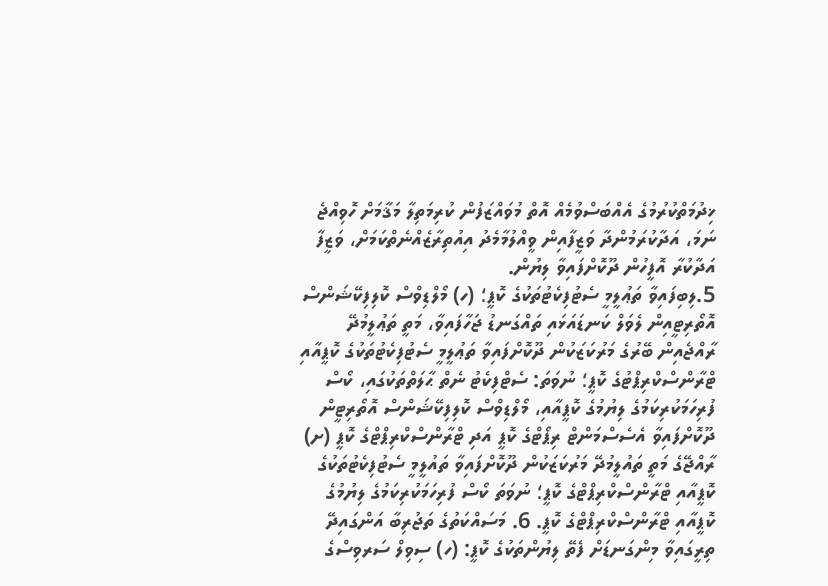ޚިދުމަތްކުރުމުގެ އެއްބަސްވުމެއް އޮތް މުވައްޒަފުން ކުރިމަތިލާ މަޤާމަށް ހޮވިއްޖެ ނަމަ، އަދާކުރަމުންދާ ވަޒީފާއިން ވީއްލުމާމެދު އިއުތިރާޒެއްނެތްކަމަށް، ވަޒީފާ އަދާކުރާ އޮފީހުން ދޫކޮށްފައިވާ ލިޔުން.
5.ލިބިފައިވާ ތަޢުލީމީ ސެޓުފިކެޓުތަކުގެ ކޮޕީ؛ (ހ) މޯލްޑިވްސް ކޮލިފިކޭޝަންސް އޮތޯރިޓީއިން ލެވަލް ކަނޑައަޅައި ތައްގަނޑު ޖަހާފައިވާ، މަތީ ތަޢުލީމުދޭ ރާއްޖެއިން ބޭރުގެ މަރުކަޒަކުން ދޫކޮށްފައިވާ ތަޢުލީމީ ސެޓުފިކެޓުތަކުގެ ކޮޕީއާއި ޓްރާންސްކްރިޕްޓުގެ ކޮޕީ؛ ނުވަތަ: ސެޓްފިކެޓު ނެތް ޙާލަތްތަކުގައި، ކޯސް ފުރިހަމަކުރިކަމުގެ ލިޔުމުގެ ކޮޕީއާއި، މޯލްޑިވްސް ކޮލިފިކޭޝަންސް އޮތޯރިޓީން ދޫކޮށްފައިވާ އެސެސްމަންޓް ރިޕޯޓްގެ ކޮޕީ އަދި ޓްރާންސްކްރިޕްޓްގެ ކޮޕީ (ށ) ރާއްޖޭގެ މަތީ ތައުލީމުދޭ މަރުކަޒަކުން ދޫކޮށްފައިވާ ތައުލީމީ ސެޓުފިކެޓުތަކުގެ ކޮޕީއާއި ޓްރާންސްކްރިޕްޓްގެ ކޮޕީ؛ ނުވަތަ ކޯސް ފުރިހަމަކުރިކަމުގެ ލިޔުމުގެ ކޮޕީއާއި ޓްރާންސްކްރިޕްޓްގެ ކޮޕީ. 6. މަސައްކަތުގެ ތަޖުރިބާ އަންގައިދޭ ތިރީގައިވާ މިންގަނޑަށް ފެތޭ ލިޔުންތަކުގެ ކޮޕީ: (ހ) ސިވިލް ސަރވިސްގެ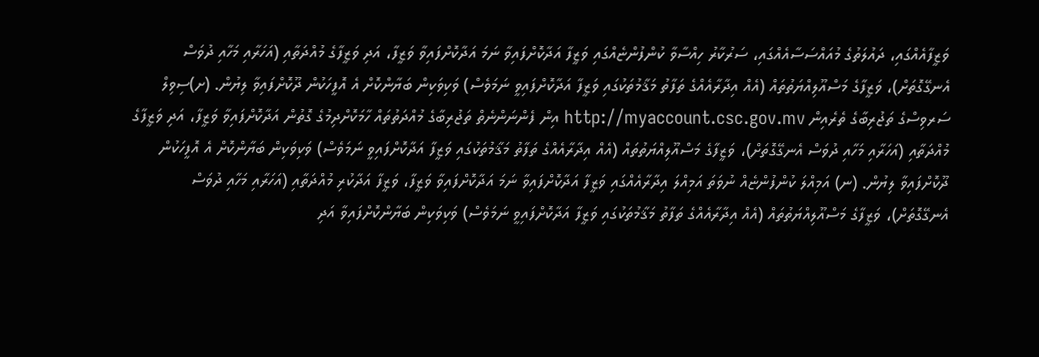ވަޒީފާއެއްގައި، ދައުލަތުގެ މުއައްސަސާއެއްގައި، ސަރުކާރު ހިއްސާވާ ކުންފުންޏެއްގައި ވަޒީފާ އަދާކޮށްފައިވާ ނަމަ އަދާކޮށްފައިވާ ވަޒީފާ، އަދި ވަޒީފާގެ މުއްދަތާއި (އަހަރާއި މަހާއި ދުވަސް އެނގޭގޮތަށް)، ވަޒީފާގެ މަސްއޫލިއްޔަތުތައް (އެއް އިދާރާއެއްގެ ތަފާތު މަޤާމުތަކުގައި ވަޒީފާ އަދާކޮށްފައިވީ ނަމަވެސް) ވަކިވަކިން ބަޔާންކޮށް އެ އޮފީހަކުން ދޫކޮށްފައިވާ ލިޔުން. (ށ)ސިވިލް ސަރވިސްގެ ތަޖުރިބާގެ ތެރެއިން http://myaccount.csc.gov.mv އިން ފެންނަންނެތް ތަޖުރިބާގެ މުއްދަތުތައް ހާމަކޮށްދިމުގެ ގޮތުން އަދާކޮށްފައިވާ ވަޒީފާ، އަދި ވަޒީފާގެ މުއްދަތާއި (އަހަރާއި މަހާއި ދުވަސް އެނގޭގޮތަށް)، ވަޒީފާގެ މަސްއޫލިއްޔަތުތައް (އެއް އިދާރާއެއްގެ ތަފާތު މަޤާމުތަކުގައި ވަޒީފާ އަދާކޮށްފައިވީ ނަމަވެސް) ވަކިވަކިން ބަޔާންކޮށް އެ އޮފީހަކުން ދޫކޮށްފައިވާ ލިޔުން. (ނ) އަމިއްލަ ކުންފުންޏެއް ނުވަތަ އަމިއްލަ އިދާރާއެއްގައި ވަޒީފާ އަދާކޮށްފައިވާ ނަމަ އަދާކޮށްފައިވާ ވަޒީފާ، ވަޒީފާ އަދާކުރި މުއްދަތާއި (އަހަރާއި މަހާއި ދުވަސް އެނގޭގޮތަށް)، ވަޒީފާގެ މަސްއޫލިއްޔަތުތައް (އެއް އިދާރާއެއްގެ ތަފާތު މަޤާމުތަކުގައި ވަޒީފާ އަދާކޮށްފައިވީ ނަމަވެސް) ވަކިވަކިން ބަޔާންކޮށްފައިވާ އަދި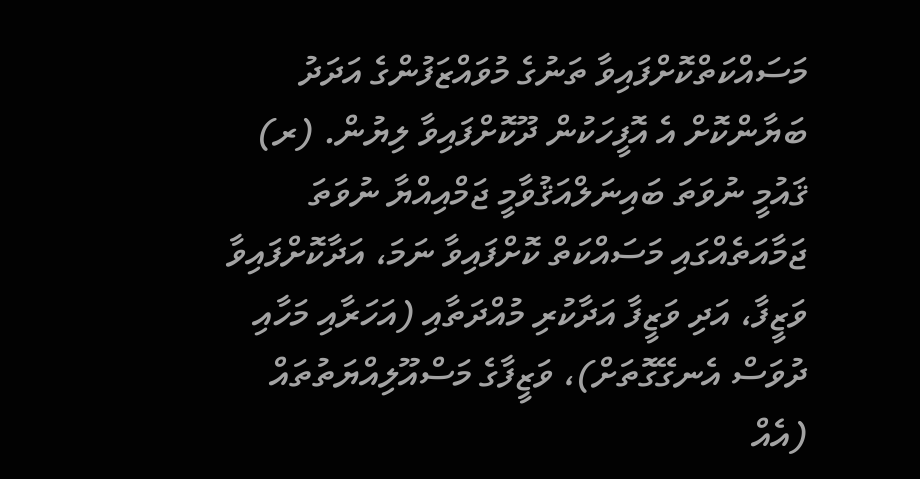މަސައްކަތްކޮށްފައިވާ ތަނުގެ މުވައްޒަފުންގެ އަދަދު ބަޔާންކޮށް އެ އޮފީހަކުން ދޫކޮށްފައިވާ ލިޔުން. (ރ) ޤައުމީ ނުވަތަ ބައިނަލްއަޤުވާމީ ޖަމްއިއްޔާ ނުވަތަ ޖަމާއަތެއްގައި މަސައްކަތް ކޮށްފައިވާ ނަމަ، އަދާކޮށްފައިވާ ވަޒީފާ، އަދި ވަޒީފާ އަދާކުރި މުއްދަތާއި (އަހަރާއި މަހާއި ދުވަސް އެނގޭގޮތަށް)، ވަޒީފާގެ މަސްއޫލިއްޔަތުތައް (އެއް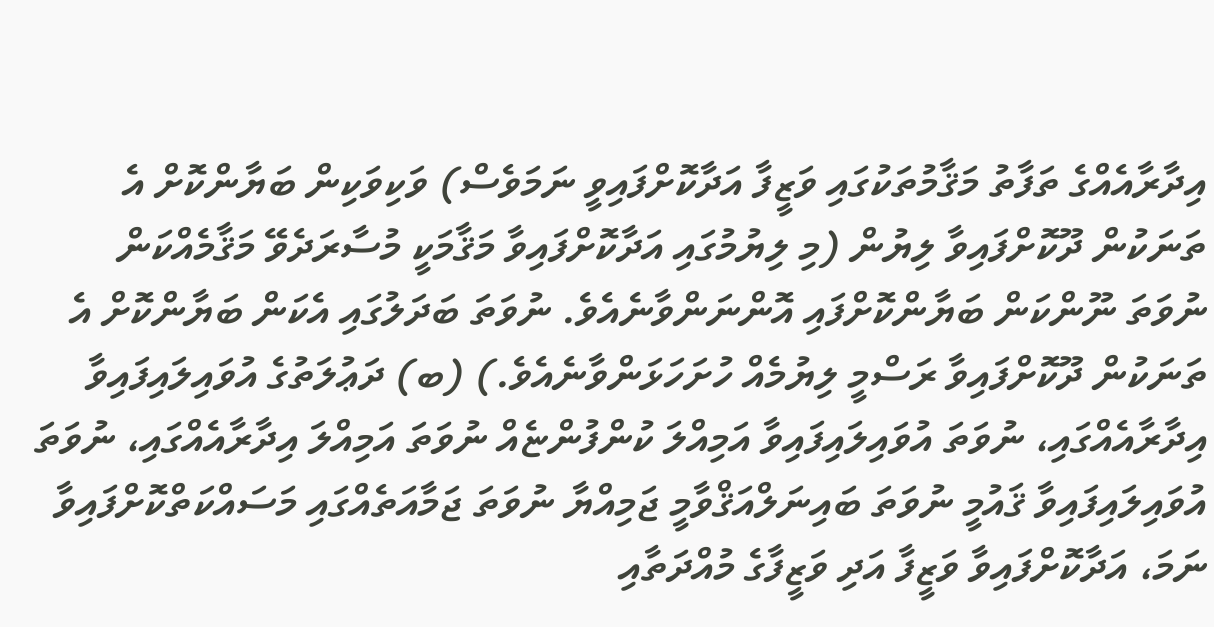އިދާރާއެއްގެ ތަފާތު މަޤާމުތަކުގައި ވަޒީފާ އަދާކޮށްފައިވީ ނަމަވެސް) ވަކިވަކިން ބަޔާންކޮށް އެ ތަނަކުން ދޫކޮށްފައިވާ ލިޔުން (މި ލިޔުމުގައި އަދާކޮށްފައިވާ މަޤާމަކީ މުސާރަދެވޭ މަޤާމެއްކަން ނުވަތަ ނޫންކަން ބަޔާންކޮށްފައި އޮންނަންވާނެއެވެ. ނުވަތަ ބަދަލުގައި އެކަން ބަޔާންކޮށް އެ ތަނަކުން ދޫކޮށްފައިވާ ރަސްމީ ލިޔުމެއް ހުށަހަޅަންވާނެއެވެ.) (ބ) ދަޢުލަތުގެ އުވައިލައިފައިވާ އިދާރާއެއްގައި، ނުވަތަ އުވައިލައިފައިވާ އަމިއްލަ ކުންފުންޏެއް ނުވަތަ އަމިއްލަ އިދާރާއެއްގައި، ނުވަތަ އުވައިލައިފައިވާ ޤައުމީ ނުވަތަ ބައިނަލްއަޤްވާމީ ޖަމިއްޔާ ނުވަތަ ޖަމާއަތެއްގައި މަސައްކަތްކޮށްފައިވާ ނަމަ، އަދާކޮށްފައިވާ ވަޒީފާ އަދި ވަޒީފާގެ މުއްދަތާއި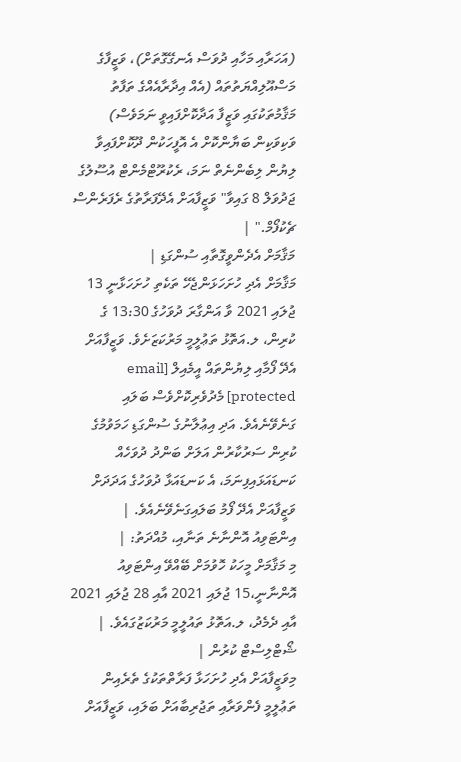(އަހަރާއި މަހާއި ދުވަސް އެނގޭގޮތަށް)، ވަޒީފާގެ މަސްއޫލިއްޔަތުތައް (އެއް އިދާރާއެއްގެ ތަފާތު މަޤާމުތަކުގައި ވަޒީފާ އަދާކޮށްފައިވީ ނަމަވެސް) ވަކިވަކިން ބަޔާންކޮށް އެ އޮފީހަކުން ދޫކޮށްފައިވާ ލިޔުން ލިބެންނެތް ނަމަ، ރެކުރޫޓްމެންޓް އުސޫލުގެ ޖަދުވަލް 8 ގައިވާ" ވަޒީފާއަށް އެދޭފަރާތުގެ ރެފަރެންސް ޗެކުފޯމް." |
މަޤާމަށް އެދެންވީގޮތާއި ސުންގަޑި |
މަޤާމަށް އެދި ހުށަހަޅަންޖެހޭ ތަކެތި ހުށަހަޅާނީ 13 ޖުލައި 2021 ވާ އަންގާރަ ދުވަހުގެ 13:30 ގެ ކުރިން، ލ.އަތޮޅު ތަޢުލީމީ މަރުކަޒަށެވެ. ވަޒީފާއަށް އެދޭ ފޯމާއި ލިޔުންތައް އީމެއިލް [email protected] މެދުވެރިކޮށްވެސް ބަލައި ގަނެވޭނެއެވެ. އަދި އިޢުލާނުގެ ސުންގަޑި ހަމަވުމުގެ ކުރިން ސަރުކާރުން އަލަށް ބަންދު ދުވަހެއް ކަނޑައަޅައިފިނަމަ، އެ ކަނޑައަޅާ ދުވަހުގެ އަދަދަށް ވަޒީފާއަށް އެދޭ ފޯމު ބަލައިގަނެވޭނެއެވެ. |
އިންޓަވިއު އޮންނާނެ ތަނާއި، މުއްދަތު: |
މި މަޤާމަށް މީހަކު ހޮވުމަށް ބޭއްވޭ އިންޓަވިއު އޮންނާނީ،15 ޖުލައި 2021 އާއި 28 ޖުލައި 2021 އާއި ދެމެދު، ލ.އަތޮޅު ތައުލީމީ މަރުކަޒުގައެވެ. |
ޝޯޓްލިސްޓް ކުރުން |
މިވަޒީފާއަށް އެދި ހުށަހަޅާ ފަރާތްތަކުގެ ތެރެއިން ތަޢުލީމީ ފެންވަރާއި ތަޖުރިބާއަށް ބަލައި، ވަޒީފާއަށް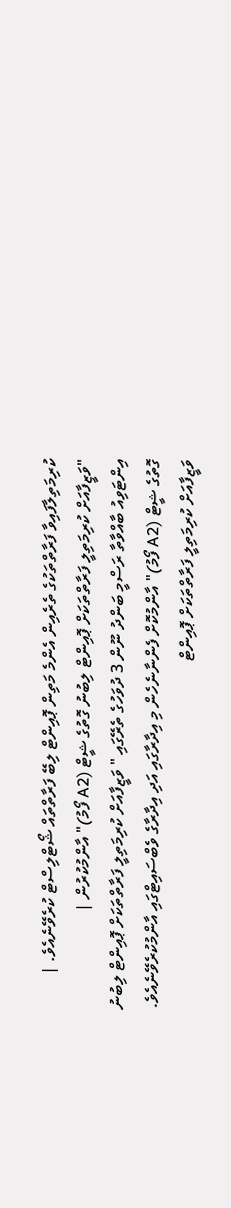ކުރިމަތިލާފައިވާ ފަރާތްތަކުގެ ތެރެއިން އެންމެ މަތިން ޕޮއިންޓް ލިބޭ ފަރާތްތައް ޝޯޓްލިސްޓް ކުރެވޭނެއެވެ. |
"ވަޒީފާއަށް ކުރިމަތިލީ ފަރާތްތަކަށް ޕޮއިންޓް ލިބުނު ގޮތުގެ ޝީޓް (A2 ފޯމު)" އާންމުކުރުން |
އިންޓަވިއު ބާއްވާތާ ރަސްމީ ބަންދު ނޫން 3 ދުވަހުގެ ތެރޭގައި " ވަޒީފާއަށް ކުރިމަތިލީ ފަރާތްތަކަށް ޕޮއިންޓް ލިބުނު ގޮތުގެ ޝީޓް (A2 ފޯމު)" އާންމުކޮށް ފެންނާނެހެން މި އިދާރާގައި އަދި އިދާރާގެ ވެބްސައިޓްގައި އާންމުކުރެވޭނެއެވެ. ވަޒީފާއަށް ކުރިމަތިލީ ފަރާތްތަކަށް ޕޮއިންޓް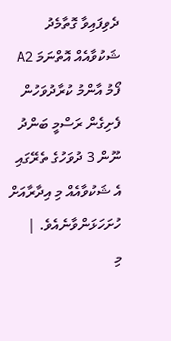ދެވިފައިވާ ގޮތާމެދު ޝަކުވާއެއް އޮތްނަމަ A2 ފޯމު އާންމު ކުރާދުވަހުން ފެށިގެން ރަސްމީ ބަންދު ނޫން 3 ދުވަހުގެ ތެރޭގައި އެ ޝަކުވާއެއް މި އިދާރާއަށް ހުށަހަޅަންވާނެއެވެ. |
މި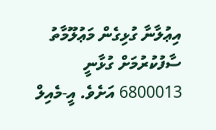އިޢުލާނާ ގުޅިގެން މަޢުލޫމާތު ސާފުކުރުމަށް ގުޅާނީ 6800013 އަށެވެ. އީ-މެއިލް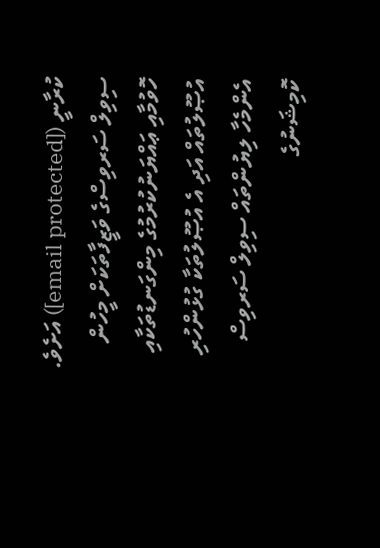ކުރާނީ ([email protected]) އަށެވެ. ސިވިލް ސަރވިސްގެ ވަޒީފާތަކަށް މީހުން ހޮވުމާއި ޢައްޔަނުކުރުމުގެ މިންގަނޑުތަކާއި އުޞޫލުތައް އަދި އެ އުޞޫލުތަކާ ގުޅުންހުރި އެންމެހާ ލިޔުންތައް ސިވިލް ސަރވިސް ކޮމިޝަނުގެ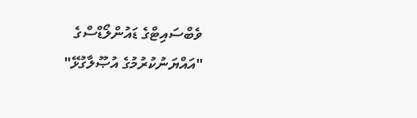ވެބްސައިޓްގެ ޑައުންލޯޑްސްގެ "އައްޔަނުކުރުމުގެ އުޞޫލާގުޅޭ"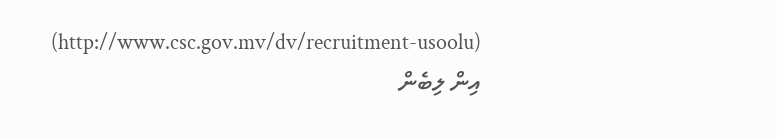(http://www.csc.gov.mv/dv/recruitment-usoolu) އިން ލިބެން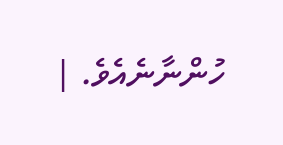ހުންނާނެއެވެ. |